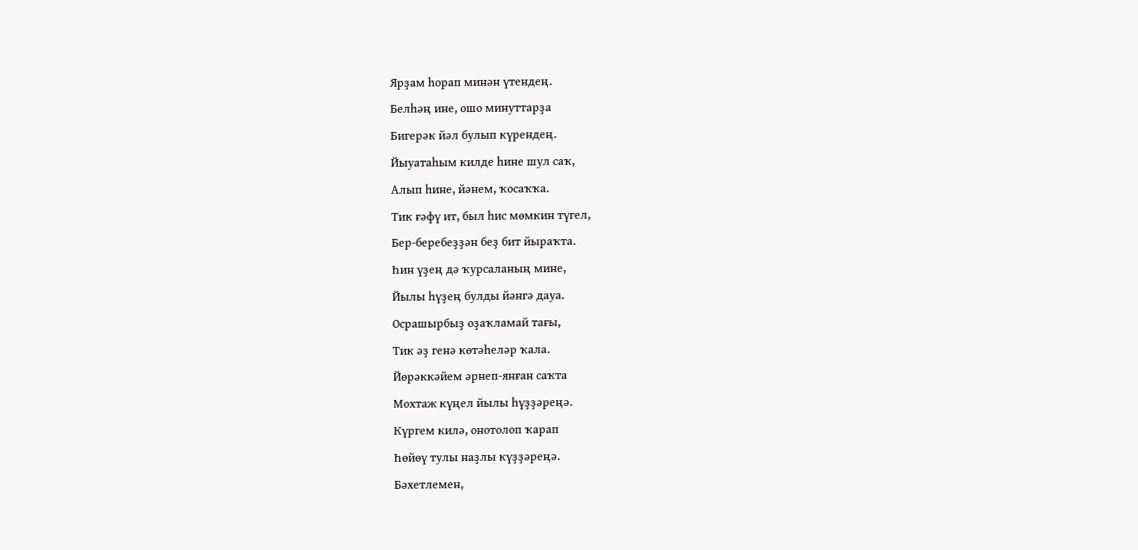Ярҙам һорап минән үтендең.
Белһәң ине, ошо минуттарҙа
Бигерәк йәл булып күрендең.
Йыуатаһым килде һине шул саҡ,
Алып һине, йәнем, ҡосаҡҡа.
Тик ғәфү ит, был һис мөмкин түгел,
Бер-беребеҙҙән беҙ бит йыраҡта.
Һин үҙең дә ҡурсаланың мине,
Йылы һүҙең булды йәнгә дауа.
Осрашырбыҙ оҙаҡламай тағы,
Тик әҙ генә көтәһеләр ҡала.
Йөрәккәйем әрнеп-янған саҡта
Мохтаж күңел йылы һүҙҙәреңә.
Күргем килә, онотолоп ҡарап
Һөйөү тулы наҙлы күҙҙәреңә.
Бәхетлемен,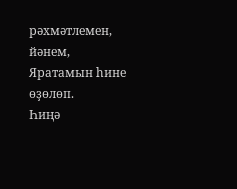рәхмәтлемен, йәнем,
Яратамын һине өҙөлөп.
Һиңә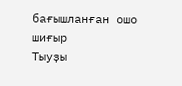бағышланған ошо шиғыр
Тыуҙы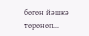бөгөн йәшкә төрөнөп...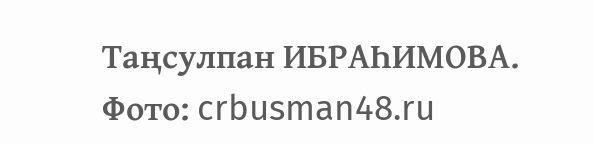Таңсулпан ИБРАҺИМОВА.
Фото: crbusman48.ru